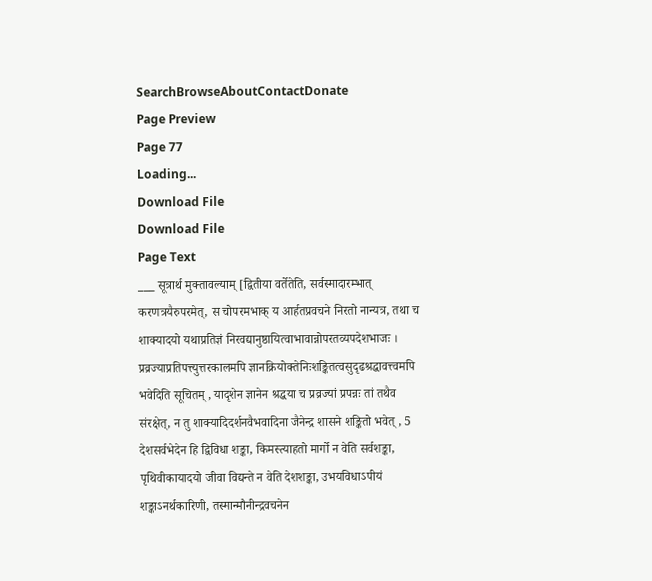SearchBrowseAboutContactDonate
Page Preview
Page 77
Loading...
Download File
Download File
Page Text
___ सूत्रार्थ मुक्तावल्याम् [द्वितीया वर्तेतेति, सर्वस्मादारम्भात् करणत्रयैरुपरमेत्, स चोपरमभाक् य आर्हतप्रवचने निरतो नान्यत्र, तथा च शाक्यादयो यथाप्रतिज्ञं निरवद्यानुष्ठायित्वाभावान्नोपरतव्यपदेशभाजः । प्रव्रज्याप्रतिपत्त्युत्तरकालमपि ज्ञानक्रियोक्तेनिःशङ्कितत्वसुदृढश्रद्धावत्त्वमपि भवेदिति सूचितम् , यादृशेन ज्ञानेन श्रद्धया च प्रव्रज्यां प्रपन्नः तां तथैव संरक्षेत्, न तु शाक्यादिदर्शनवैभवादिना जैनेन्द्र शासने शङ्कितो भवेत् , 5 देशसर्वभेदेन हि द्विविधा शङ्का, किमस्त्याहतो मार्गो न वेति सर्वशङ्का, पृथिवीकायादयो जीवा विद्यन्ते न वेति देशशङ्का, उभयविधाऽपीयं शङ्काऽनर्थकारिणी, तस्मान्मौनीन्द्रवचनेन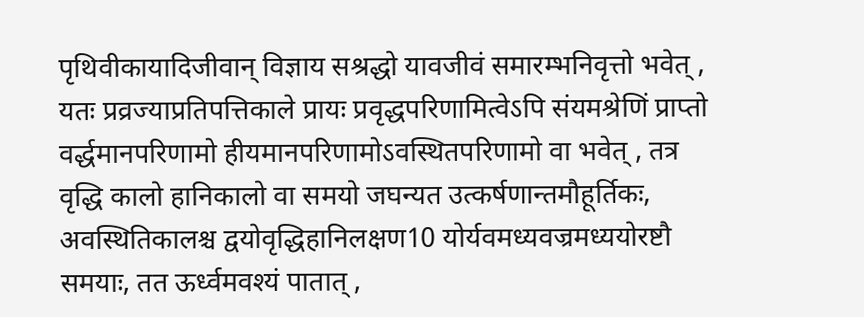पृथिवीकायादिजीवान् विज्ञाय सश्रद्धो यावजीवं समारम्भनिवृत्तो भवेत् , यतः प्रव्रज्याप्रतिपत्तिकाले प्रायः प्रवृद्धपरिणामित्वेऽपि संयमश्रेणिं प्राप्तो वर्द्धमानपरिणामो हीयमानपरिणामोऽवस्थितपरिणामो वा भवेत् , तत्र वृद्धि कालो हानिकालो वा समयो जघन्यत उत्कर्षणान्तमौहूर्तिकः, अवस्थितिकालश्च द्वयोवृद्धिहानिलक्षण10 योर्यवमध्यवज्रमध्ययोरष्टौ समयाः, तत ऊर्ध्वमवश्यं पातात् ,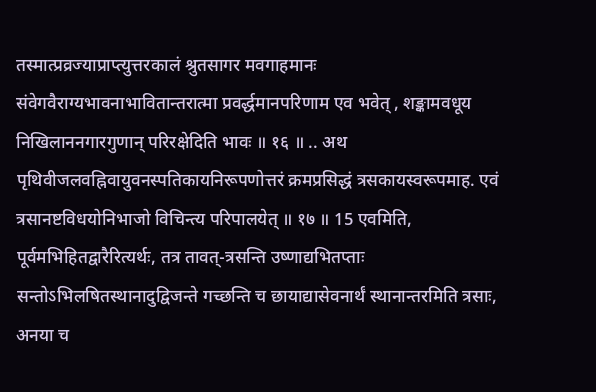तस्मात्प्रव्रज्याप्राप्त्युत्तरकालं श्रुतसागर मवगाहमानः संवेगवैराग्यभावनाभावितान्तरात्मा प्रवर्द्धमानपरिणाम एव भवेत् , शङ्कामवधूय निखिलाननगारगुणान् परिरक्षेदिति भावः ॥ १६ ॥ .. अथ पृथिवीजलवह्निवायुवनस्पतिकायनिरूपणोत्तरं क्रमप्रसिद्धं त्रसकायस्वरूपमाह. एवं त्रसानष्टविधयोनिभाजो विचिन्त्य परिपालयेत् ॥ १७ ॥ 15 एवमिति, पूर्वमभिहितद्वारैरित्यर्थः, तत्र तावत्-त्रसन्ति उष्णाद्यभितप्ताः सन्तोऽभिलषितस्थानादुद्विजन्ते गच्छन्ति च छायाद्यासेवनार्थं स्थानान्तरमिति त्रसाः, अनया च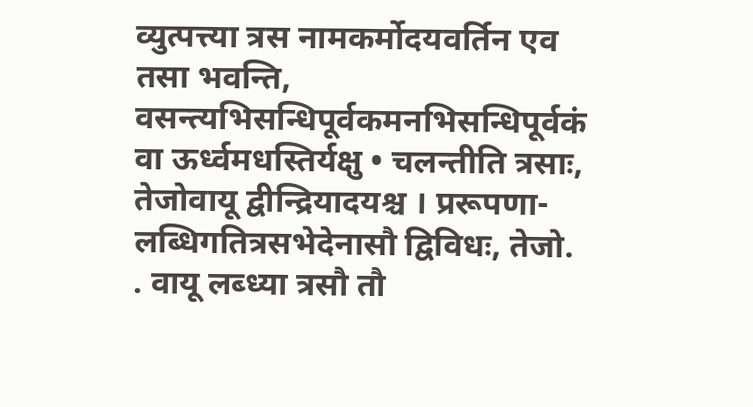व्युत्पत्त्या त्रस नामकर्मोदयवर्तिन एव तसा भवन्ति, वसन्त्यभिसन्धिपूर्वकमनभिसन्धिपूर्वकं वा ऊर्ध्वमधस्तिर्यक्षु • चलन्तीति त्रसाः, तेजोवायू द्वीन्द्रियादयश्च । प्ररूपणा-लब्धिगतित्रसभेदेनासौ द्विविधः, तेजो. . वायू लब्ध्या त्रसौ तौ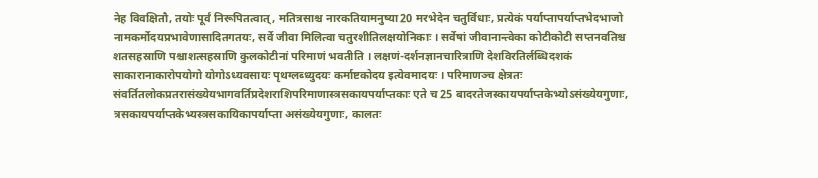नेह विवक्षितौ, तयोः पूर्वं निरूपितत्वात् , मतित्रसाश्च नारकतियामनुष्या20 मरभेदेन चतुर्विधाः, प्रत्येकं पर्याप्तापर्याप्तभेदभाजो नामकर्मोदयप्रभावेणासादितगतयः, सर्वे जीवा मिलित्वा चतुरशीतिलक्षयोनिकाः । सर्वेषां जीवानान्त्वेका कोटीकोटी सप्तनवतिश्च शतसहस्राणि पश्चाशत्सहस्राणि कुलकोटीनां परिमाणं भवतीति । लक्षणं-दर्शनज्ञानचारित्राणि देशविरतिर्लब्धिदशकं साकारानाकारोपयोगो योगोऽध्यवसायः पृथग्लब्ध्युदयः कर्माष्टकोदय इत्येवमादयः । परिमाणञ्च क्षेत्रतः संवर्तितलोकप्रतरासंख्येयभागवर्तिप्रदेशराशिपरिमाणास्त्रसकायपर्याप्तकाः एते च 25 बादरतेजस्कायपर्याप्तकेभ्योऽसंख्येयगुणाः, त्रसकायपर्याप्तकेभ्यस्त्रसकायिकापर्याप्ता असंख्येयगुणाः, कालतः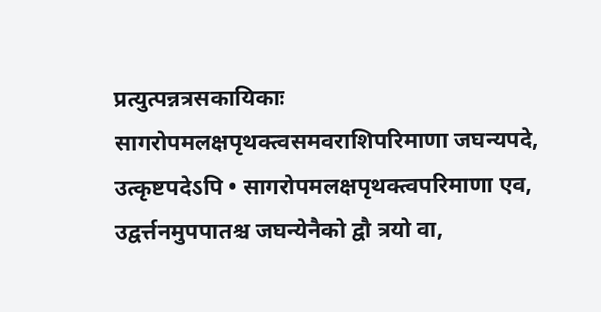प्रत्युत्पन्नत्रसकायिकाः सागरोपमलक्षपृथक्त्वसमवराशिपरिमाणा जघन्यपदे, उत्कृष्टपदेऽपि • सागरोपमलक्षपृथक्त्वपरिमाणा एव, उद्वर्त्तनमुपपातश्च जघन्येनैको द्वौ त्रयो वा,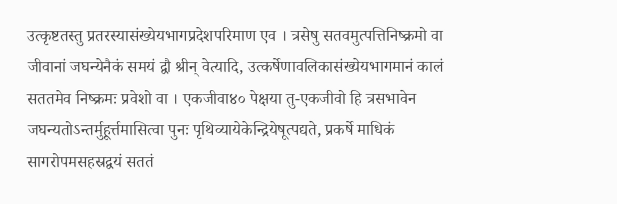उत्कृष्टतस्तु प्रतरस्यासंख्येयभागप्रदेशपरिमाण एव । त्रसेषु सतवमुत्पत्तिनिष्क्रमो वा जीवानां जघन्येनैकं समयं द्वौ श्रीन् वेत्यादि, उत्कर्षेणावलिकासंख्येयभागमानं कालं सततमेव निष्क्रमः प्रवेशो वा । एकजीवा४० पेक्षया तु-एकजीवो हि त्रसभावेन जघन्यतोऽन्तर्मुहूर्त्तमासित्वा पुनः पृथिव्यायेकेन्द्रियेषूत्पद्यते, प्रकर्षे माधिकं सागरोपमसहस्रद्वयं सततं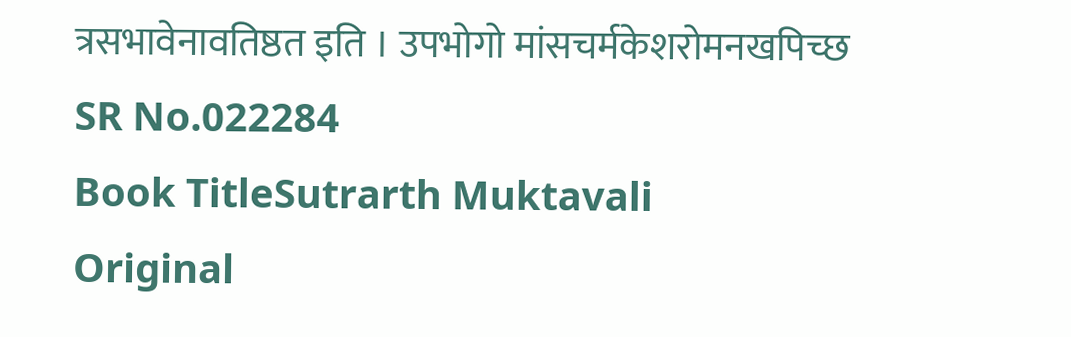त्रसभावेनावतिष्ठत इति । उपभोगो मांसचर्मकेशरोमनखपिच्छ
SR No.022284
Book TitleSutrarth Muktavali
Original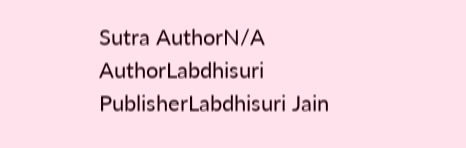Sutra AuthorN/A
AuthorLabdhisuri
PublisherLabdhisuri Jain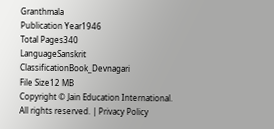Granthmala
Publication Year1946
Total Pages340
LanguageSanskrit
ClassificationBook_Devnagari
File Size12 MB
Copyright © Jain Education International. All rights reserved. | Privacy Policy